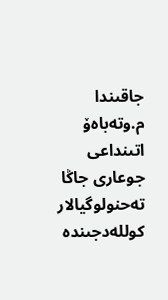جاقىندا م.وتەباەۆ اتىنداعى جوعارى جاڭا تەحنولوگيالار كوللەدجىندە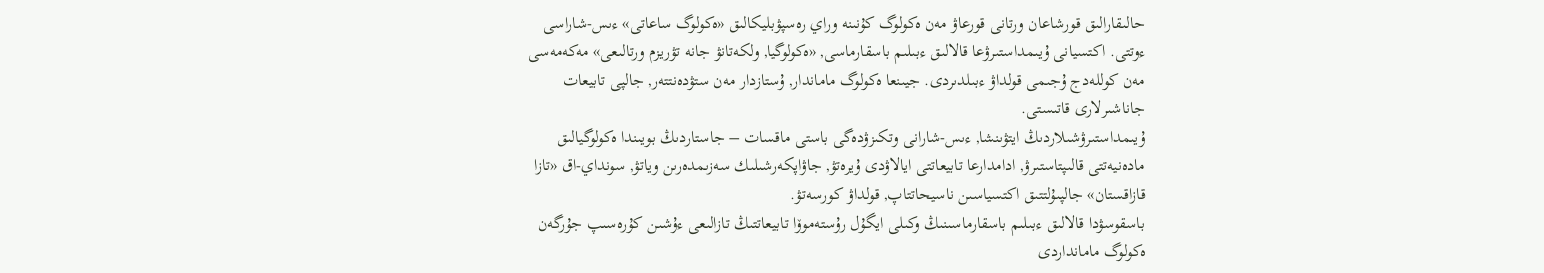حالىقارالىق قورشاعان ورتانى قورعاۋ مەن ەكولوگ كۇنىنە وراي رەسپۋبليكالىق «ەكولوگ ساعاتى» ءىس-شاراسى ءوتتى. اكتسيانى ۇيىمداستىرۋعا قالالىق ءبىلىم باسقارماسى, «ەكولوگيا, ولكەتانۋ جانە تۋريزم ورتالىعى» مەكەمەسى مەن كوللەدج ۇجىمى قولداۋ ءبىلدىردى. جيىنعا ەكولوگ ماماندار, ۇستازدار مەن ستۋدەنتتەر, جالپى تابيعات جاناشىرلارى قاتىستى.
ۇيىمداستىرۋشىلاردىڭ ايتۋىنشا, ءىس-شارانى وتكىزۋدەگى باستى ماقسات – جاستاردىڭ بويىندا ەكولوگيالىق مادەنيەتتى قالىپتاستىرۋ, ادامدارعا تابيعاتتى ايالاۋدى ۇيرەتۋ, جاۋاپكەرشىلىك سەزىمدەرىن وياتۋ, سونداي-اق «تازا قازاقستان» جالپىۇلتتىق اكتسياسىن ناسيحاتتاپ, قولداۋ كورسەتۋ.
باسقوسۋدا قالالىق ءبىلىم باسقارماسىنىڭ وكىلى ايگۇل رۇستەموۆا تابيعاتتىڭ تازالىعى ءۇشىن كۇرەسىپ جۇرگەن ەكولوگ مامانداردى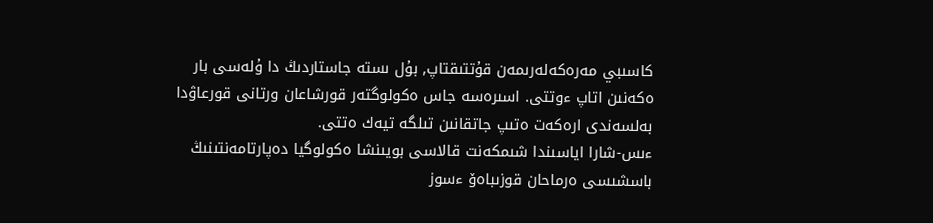كاسىبي مەرەكەلەرىمەن قۇتتىقتاپ, بۇل ىستە جاستاردىڭ دا ۇلەسى بار ەكەنىن اتاپ ءوتتى. اسىرەسە جاس ەكولوگتەر قورشاعان ورتانى قورعاۋدا بەلسەندى ارەكەت ەتىپ جاتقانىن تىلگە تيەك ەتتى.
ءىس-شارا اياسىندا شىمكەنت قالاسى بويىنشا ەكولوگيا دەپارتامەنتىنىڭ باسشىسى ەرماحان قوزىباەۆ ءسوز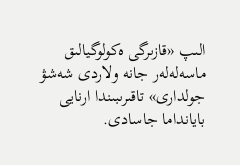الىپ «قازىرگى ەكولوگيالىق ماسەلەلەر جانە ولاردى شەشۋ جولدارى» تاقىرىبىندا ارنايى بايانداما جاسادى.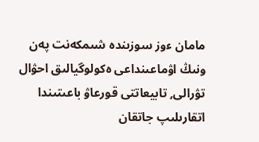مامان ءوز سوزىندە شىمكەنت پەن ونىڭ اۋماعىنداعى ەكولوگيالىق احۋال تۋرالى, تابيعاتتى قورعاۋ باعىتىندا اتقارىلىپ جاتقان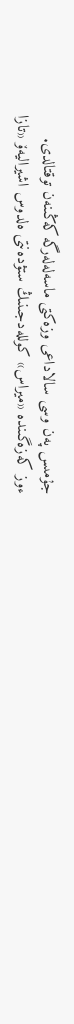جۇمىس پەن وسى سالاداعى وزەكتى ماسەلەلەرگە كەڭىنەن توقتالدى.
ءوز كەزەگىندە «ميراس» كوللەدجىنىڭ ستۋدەنتى ەلدوس اشيراليەۆ «تازا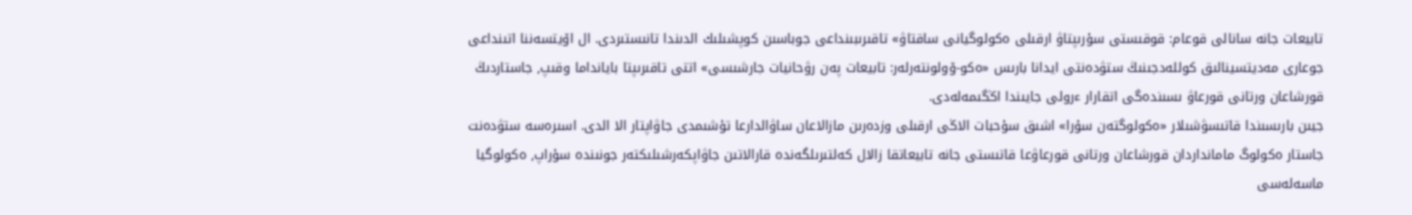تابيعات جانە سانالى قوعام: قوقىستى سۇرىپتاۋ ارقىلى ەكولوگيانى ساقتاۋ» تاقىرىبىنداعى جوباسىن كوپشىلىك الدىندا تانىستىردى. ال اۆيتسەننا اتىنداعى جوعارى مەديتسينالىق كوللەدجىنىڭ ستۋدەنتى ايدانا بارىس «ەكو-ۆولونتەرلەر: تابيعات پەن رۋحانيات جارشىسى» اتتى تاقىرىپتا بايانداما وقىپ, جاستاردىڭ قورشاعان ورتانى قورعاۋ ىسىندەگى اتقارار ءرولى جايىندا اڭگىمەلەدى.
جيىن بارىسىندا قاتىسۋشىلار «ەكولوگتەن سۇرا» اشىق سۇحبات الاڭى ارقىلى وزدەرىن مازالاعان ساۋالدارعا تۇشىمدى جاۋاپتار الا الدى. اسىرەسە ستۋدەنت جاستار ەكولوگ مامانداردان قورشاعان ورتانى قورعاۋعا قاتىستى جانە تابيعاتقا زالال كەلتىرىلگەندە قارالاتىن جاۋاپكەرشىلىكتەر جونىندە سۇراپ, ەكولوگيا ماسەلەسى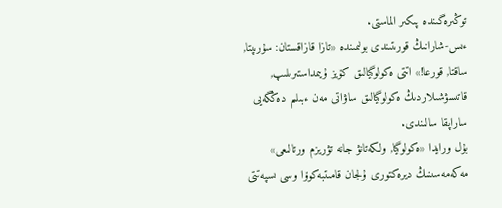توڭىرەگىندە پىكىر الماستى.
ءىس-شارانىڭ قورىتىندى بولىمىندە «تازا قازاقستان: سۇرىپتا, ساقتا, قورعا!» اتتى ەكولوگيالىق كۆيز ۇيىمداستىرىلىپ, قاتىسۋشىلاردىڭ ەكولوگيالىق ساۋاتى مەن ءبىلىم دەڭگەيى ساراپقا سالىندى.
بۇل ورايدا «ەكولوگيا, ولكەتانۋ جانە تۋريزم ورتالىعى» مەكەمەسىنىڭ ديرەكتورى ۇلجان قامىتبەكوۆا وسى ىسپەتتى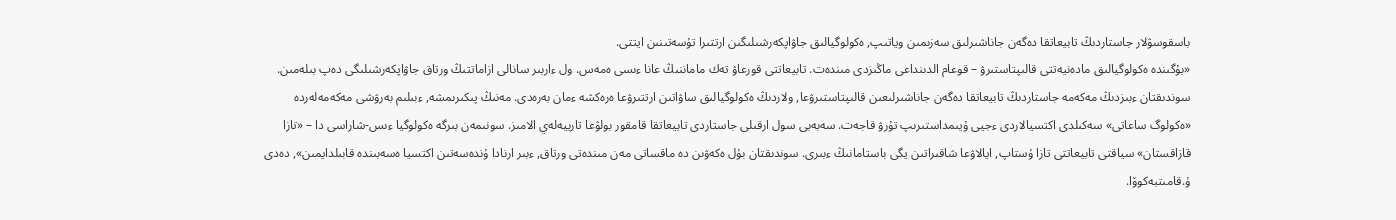باسقوسۋلار جاستاردىڭ تابيعاتقا دەگەن جاناشىرلىق سەزىمىن وياتىپ, ەكولوگيالىق جاۋاپكەرشىلىگىن ارتتىرا تۇسەتىنىن ايتتى.
«بۇگىندە ەكولوگيالىق مادەنيەتتى قالىپتاستىرۋ – قوعام الدىنداعى ماڭىزدى مىندەت. تابيعاتتى قورعاۋ تەك ماماننىڭ عانا ءىسى ەمەس. ول ءاربىر سانالى ازاماتتىڭ ورتاق جاۋاپكەرشىلىگى دەپ بىلەمىن. سوندىقتان ءبىزدىڭ مەكەمە جاستاردىڭ تابيعاتقا دەگەن جاناشىرلىعىن قالىپتاستىرۋعا, ولاردىڭ ەكولوگيالىق ساۋاتىن ارتتىرۋعا ەرەكشە ءمان بەرەدى. مەنىڭ پىكىرىمشە, ءبىلىم بەرۋشى مەكەمەلەردە «ەكولوگ ساعاتى» سەكىلدى اكتسيالاردى ءجيى ۇيىمداستىرىپ تۇرۋ قاجەت. سەبەبى سول ارقىلى جاستاردى تابيعاتقا قامقور بولۋعا تاربيەلەي الامىز. سونىمەن بىرگە ەكولوگيا ءىس-شاراسى دا – «تازا قازاقستان» سياقتى تابيعاتتى تازا ۇستاپ, ايالاۋعا شاقىراتىن يگى باستامانىڭ ءبىرى. سوندىقتان بۇل ەكەۋىن دە ماقساتى مەن مىندەتى ورتاق, ءبىر ارنادا ۇندەسەتىن اكتسيا ەسەبىندە قابىلدايمىن», دەدى ۇ.قامىتبەكوۆا.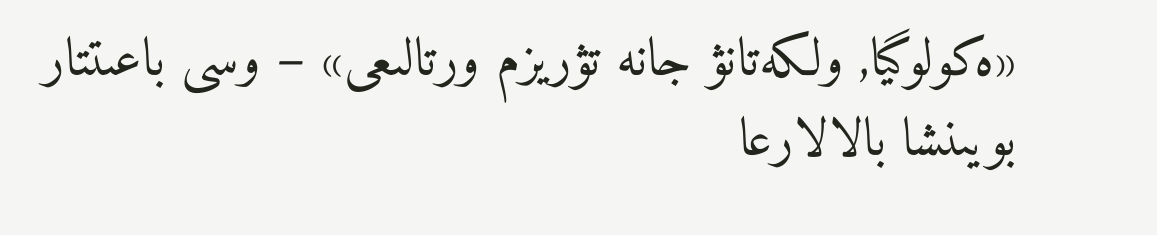«ەكولوگيا, ولكەتانۋ جانە تۋريزم ورتالىعى» – وسى باعىتتار بويىنشا بالالارعا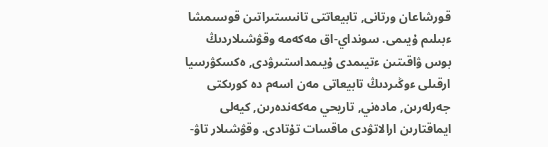قورشاعان ورتانى, تابيعاتتى تانىستىراتىن قوسىمشا ءبىلىم ۇيىمى. سونداي-اق مەكەمە وقۋشىلاردىڭ بوس ۋاقىتىن ءتيىمدى ۇيىمداستىرۋدى, ەكسكۋرسيا ارقىلى ءوڭىردىڭ تابيعاتى مەن اسەم دە كورىكتى جەرلەرىن, مادەني, تاريحي مەكەندەرىن, كيەلى ايماقتارىن ارالاتۋدى ماقسات تۇتادى. وقۋشىلار تاۋ-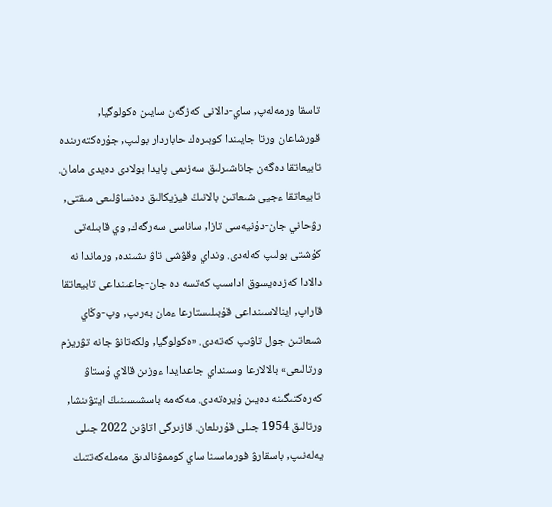تاسقا ورمەلەپ, ساي-دالانى كەزگەن سايىن ەكولوگيا, قورشاعان ورتا جايىندا كوبىرەك حاباردار بولىپ, جۇرەكتەرىندە تابيعاتقا دەگەن جاناشىرلىق سەزىمى پايدا بولادى دەيدى مامان. تابيعاتقا ءجيى شىعاتىن بالانىڭ فيزيكالىق دەنساۋلىعى مىقتى, رۋحاني جان-دۇنيەسى تازا, ساناسى سەرگەك, وي قابىلەتى كۇشتى بولىپ كەلەدى. ونداي وقۋشى تاۋ ىشىندە, ورماندا نە دالادا كەزدەيسوق اداسىپ كەتسە دە جان-جاعىنداعى تابيعاتقا قاراپ, اينالاسىنداعى قۇبىلىستارعا ءمان بەرىپ, وپ-وڭاي شىعاتىن جول تاۋىپ كەتەدى. «ەكولوگيا, ولكەتانۋ جانە تۋريزم ورتالىعى» بالالارعا وسىنداي جاعدايدا ءوزىن قالاي ۇستاۋ كەرەكتىگىنە دەيىن ۇيرەتەدى. مەكەمە باسشىسىنىڭ ايتۋىنشا, ورتالىق 1954 جىلى قۇرىلعان. قازىرگى اتاۋىن 2022 جىلى يەلەنىپ, باسقارۋ فورماسىنا ساي كوممۋنالدىق مەملەكەتتىك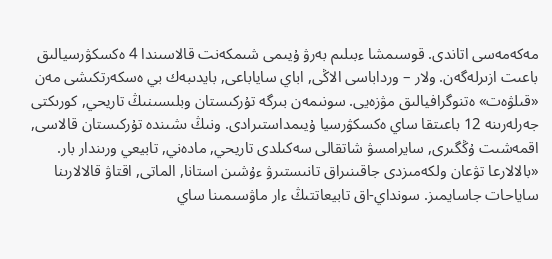مەكەمەسى اتاندى. قوسىمشا ءبىلىم بەرۋ ۇيىمى شىمكەنت قالاسىندا 4 ەكسكۋرسيالىق باعىت ازىرلەگەن. ولار – ورداباسى الاڭى, اباي ساياباعى, بايدىبەك بي ەسكەرتكىشى مەن «قىلۋەت» ەتنوگرافيالىق مۋزەيى. سونىمەن بىرگە تۇركىستان وبلىسىنىڭ تاريحي, كورىكتى جەرلەرىنە 12 باعىتقا ساي ەكسكۋرسيا ۇيىمداستىرادى. ونىڭ ىشىندە تۇركىستان قالاسى, اقمەشىت ۇڭگىرى, سايرامسۋ شاتقالى سەكىلدى تاريحي, مادەني, تابيعي ورىندار بار.
«بالالارعا تۋعان ولكەمىزدى جاقىنىراق تانىستىرۋ ءۇشىن استانا, الماتى, اقتاۋ قالالارىنا ساياحات جاسايمىز. سونداي-اق تابيعاتتىڭ ءار ماۋسىمىنا ساي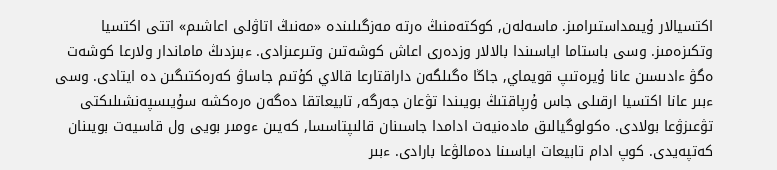اكتسيالار ۇيىمداستىرامىز. ماسەلەن, كوكتەمنىڭ ەرتە مەزگىلىندە «مەنىڭ اتاۋلى اعاشىم» اتتى اكتسيا وتكىزەمىز. وسى باستاما اياسىندا بالالار وزدەرى اعاش كوشەتىن وتىرعىزادى. ءبىزدىڭ ماماندار ولارعا كوشەت ەگۋ ءادىسىن عانا ۇيرەتىپ قويماي, جاڭا ەگىلگەن داراقتارعا قالاي كۇتىم جاساۋ كەرەكتىگىن دە ايتادى. وسى ءبىر عانا اكتسيا ارقىلى جاس ۇرپاقتىڭ بويىندا تۋعان جەرگە, تابيعاتقا دەگەن ەرەكشە سۇيىسپەنشىلىكتى تۋعىزۋعا بولادى. ەكولوگيالىق مادەنيەت ادامدا جاسىنان قالىپتاسسا, كەيىن ءومىر بويى ول قاسيەت بويىنان كەتپەيدى. كوپ ادام تابيعات اياسىنا دەمالۋعا بارادى. ءبىر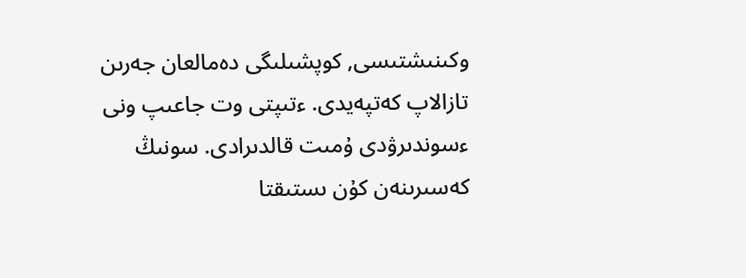وكىنىشتىسى, كوپشىلىگى دەمالعان جەرىن تازالاپ كەتپەيدى. ءتىپتى وت جاعىپ ونى ءسوندىرۋدى ۇمىت قالدىرادى. سونىڭ كەسىرىنەن كۇن ىستىقتا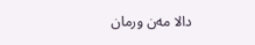دالا مەن ورمان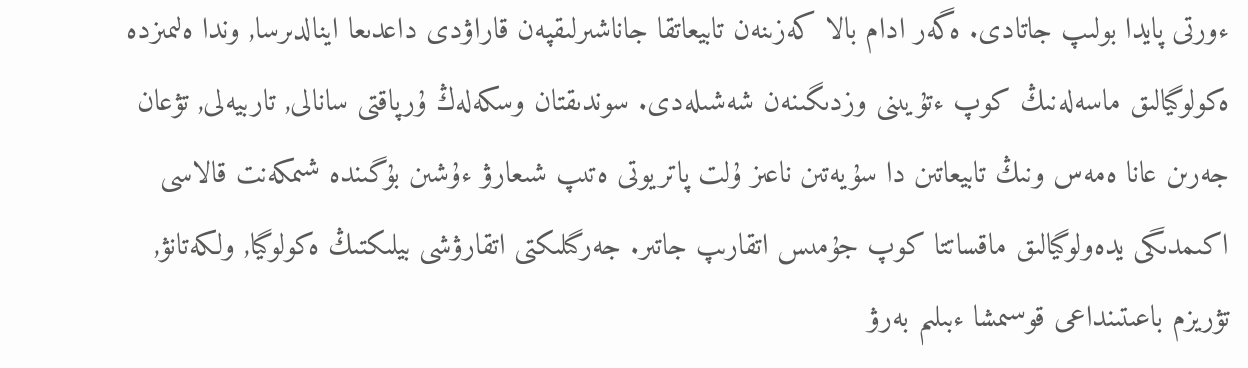ءورتى پايدا بولىپ جاتادى. ەگەر ادام بالا كەزىنەن تابيعاتقا جاناشىرلىقپەن قاراۋدى داعدىعا اينالدىرسا, وندا ەلىمىزدە ەكولوگيالىق ماسەلەنىڭ كوپ ءتۇيىنى وزدىگىنەن شەشىلەدى. سوندىقتان وسكەلەڭ ۇرپاقتى سانالى, تاربيەلى, تۋعان جەرىن عانا ەمەس ونىڭ تابيعاتىن دا سۇيەتىن ناعىز ۇلت پاتريوتى ەتىپ شىعارۋ ءۇشىن بۇگىندە شىمكەنت قالاسى اكىمدىگى يدەولوگيالىق ماقساتتا كوپ جۇمىس اتقارىپ جاتىر. جەرگىلىكتى اتقارۋشى بيلىكتىڭ ەكولوگيا, ولكەتانۋ, تۋريزم باعىتىنداعى قوسىمشا ءبىلىم بەرۋ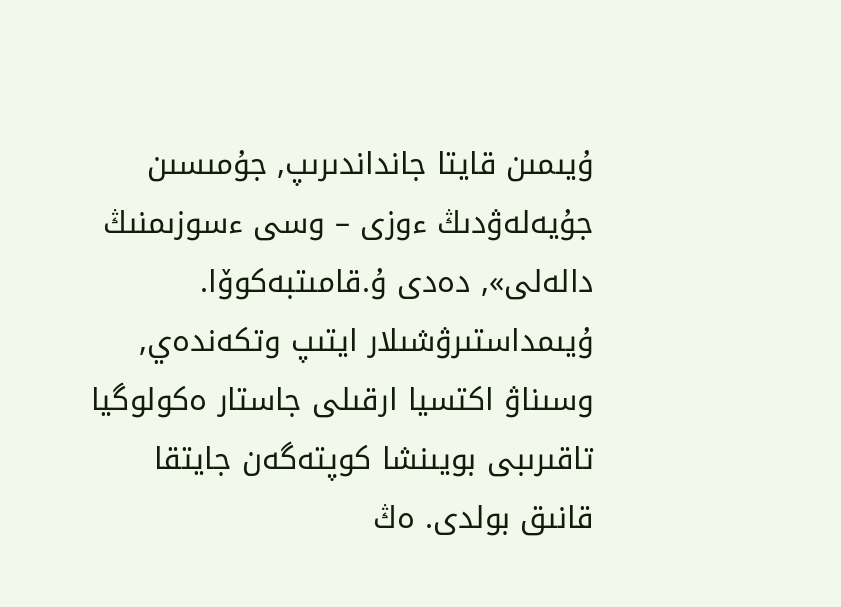ۇيىمىن قايتا جانداندىرىپ, جۇمىسىن جۇيەلەۋدىڭ ءوزى – وسى ءسوزىمنىڭ دالەلى», دەدى ۇ.قامىتبەكوۆا.
ۇيىمداستىرۋشىلار ايتىپ وتكەندەي, وسىناۋ اكتسيا ارقىلى جاستار ەكولوگيا تاقىرىبى بويىنشا كوپتەگەن جايتقا قانىق بولدى. ەڭ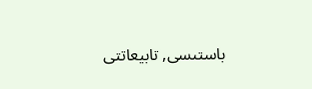باستىسى, تابيعاتتى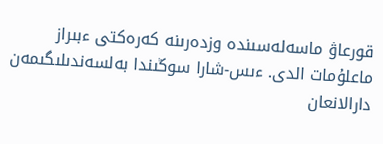قورعاۋ ماسەلەسىندە وزدەرىنە كەرەكتى ءبىراز ماعلۇمات الدى. ءىس-شارا سوڭىندا بەلسەندىلىگىمەن دارالانعان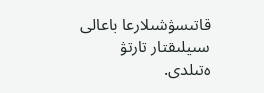قاتىسۋشىلارعا باعالى سىيلىقتار تارتۋ ەتىلدى.